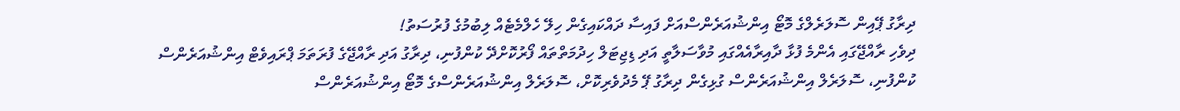ދިރާގު ޕޭއިން ސޮލަރެލްގެ މޮޓޯ އިންޝުއަރެންސްއަށް ފައިސާ ދައްކައިގެން ހިލޭ ހެލްމެޓެއް ލިބުމުގެ ފުރުސަތު!
ދިވެހި ރާއްޖޭގައި އެންމެ ފުޅާ ދާއިރާއެއްގައި މުވާސަލާތީ އަދި ޑިޖިޓަލް ހިދުމަތްތައް ފޯރުކޮށްދޭ ކުންފުނި، ދިރާގު އަދި ރާއްޖޭގެ ފުރަތަމަ ޕްރައިވެޓް އިންޝުއަރެންސް ކުންފުނި، ސޮލަރެލް އިންޝުއަރެންސް ގުޅިގެން ދިރާގު ޕޭ މެދުވެރިކޮށް، ސޮލަރެލް އިންޝުއަރެންސްގެ މޮޓޯ އިންޝުއަރެންސް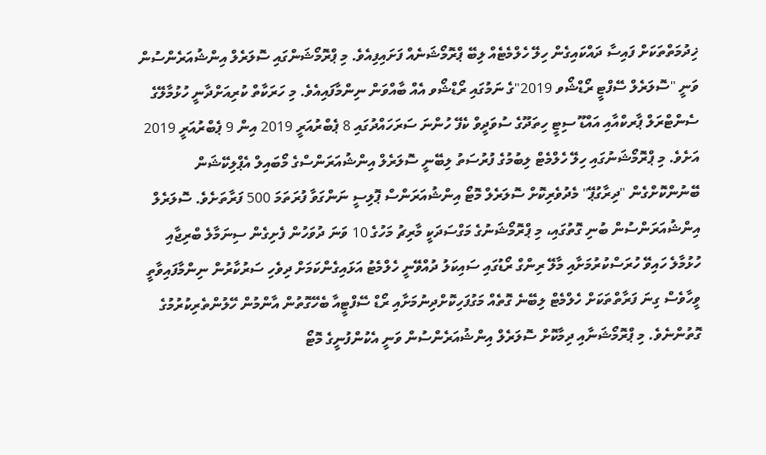ޚިދުމަތްތަކަށް ފައިސާ ދައްކައިގެން ހިލޭ ހެލްމެޓެއް ލިބޭ ޕްރޮމޯޝަނެއް ފަށައިފިއެވެ. މި ޕްރޮމޯޝަންގައި ސޮލަރެލް އިންޝުއަރެންސުން ވަނީ "ސޮލަރެލް ސޭފްޓީ ރޯޑްޝޯވ 2019"ގެ ނަމުގައި ރޯޑްޝޯވ އެއް ބާއްވަން ނިންމާފައިއެވެ. މި ހަރަކާތް ކުރިއަށްދާނީ ހުޅުމާލޭގެ ސެންޓްރަލް ޕާރކްއާއި އައްޑޫ ސިޓީ ހިތަދޫގެ ސުވަދީވް ކެފޭ ހުންނަ ސަރަހައްދުގައި 8 ޕެބްރުއަރީ 2019 އިން 9 ޕެބްރުއަރީ 2019 އަށެވެ. މި ޕްރޮމޯޝަނުގައި ހިލޭ ހެލްމެޓް ލިބުމުގެ ފުރުސަތު ލިބޭނީ ސޮލަރެލް އިންޝުއަރަންސްގެ މޯބައިލް އެޕްލިކޭޝަން ބޭނުންކޮށްގެން "ދިރާގުޕޭ" މެދުވެރިކޮށް ސޮލަރެލް މޮޓޯ އިންޝުއަރަންސް ޕޮލިސީ ނަންގަވާ ފުރަތަމަ 500 ފަރާތަށެވެ. ސޮލަރެލް އިންޝުއަރަންސުން ބުނި ގޮތުގައި، މި ޕްރޮމޯޝަނުގެ މަގްސަދަކީ މާރިޗު މަހުގެ 10 ވަނަ ދުވަހުން ފެށިގެން ސިނަމާލެ ބްރިޖާއި ހުޅުމާލެ ހައިވޭ ހުރަސްކުރުމަށާއި މާލޭ ރިންގް ރޯޑުގައި ސައިކަލު ދުއްވޭނީ ހެލްމެޓު އަޅައިގެންކަމަށް ދިވެހި ސަރުކާރުން ނިންމާފައިވާތީ ވީހާވެސް ގިނަ ފަރާތްތަކަށް ހެލްމެޓް ލިބޭނެ ގޮތެއް މަގުފަހިކޮށްދިނުމަށާއި ރޯޑް ސޭފްޓީއާ ބެހޭގޮތުން އާންމުން ހޭލުންތެރިކުރުމުގެ ގޮތުންނެވެ. މި ޕްރޮމޯޝަނާއި ދިމާކޮށް ސޮލަރެލް އިންޝުއަރެންސުން ވަނީ އެކުންފުނީގެ މޮޓޯ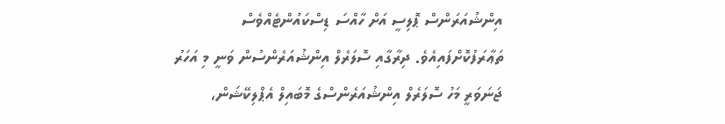އިންޝުއަރަންސް ޕޮލިސީ އަށް ހާއްސަ ޑިސްކައުންޓެއްވެސް ތަޢާރަފުކޮށްފައިއެވެ. ދިރާގާއި ސޮލަރެލް އިންޝުއަރެންސުން ވަނީ މި އަހަރު ޖަނަވަރީ މަހު ސޮލަރެލް އިންޝުއަރެންސްގެ މޮބައިލް އެޕްލިކޭޝަން،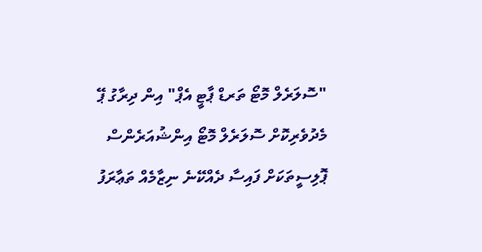"ސޮލަރެލް މޮޓޯ ތަރޑް ޕާޓީ އެޕް" އިން ދިރާގު ޕޭ މެދުވެރިކޮށް ސޮލަރެލް މޮޓޯ އިންޝުއަރެންސް ޕޮލިސީތަކަށް ފައިސާ ދެއްކޭނެ ނިޒާމެއް ތަޢާރަފު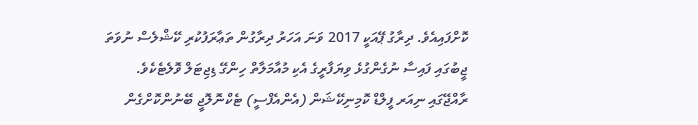ކޮށްފައިއެވެ. ދިރާގު ޕޭއަކީ 2017 ވަނަ އަހަރު ދިރާގުން ތަޢާރަފުކުރި ކޭޝްލެސް ނުވަތަ ޖީބުގައި ފައިސާ ނުގެންގުޅެ ވިޔަފާރީގެ އެކި މުއާމަލާތް ހިންގޭ ޑިޖިޓަލް ވޮލެޓެކެވެ. ރާއްޖޭގައި ނިއަރ ފީލްޑް ކޮމިނިކޭޝަން (އެންއެފްސީ) ޓެކްނޮލޮޖީ ބޭނުންކޮށްގެން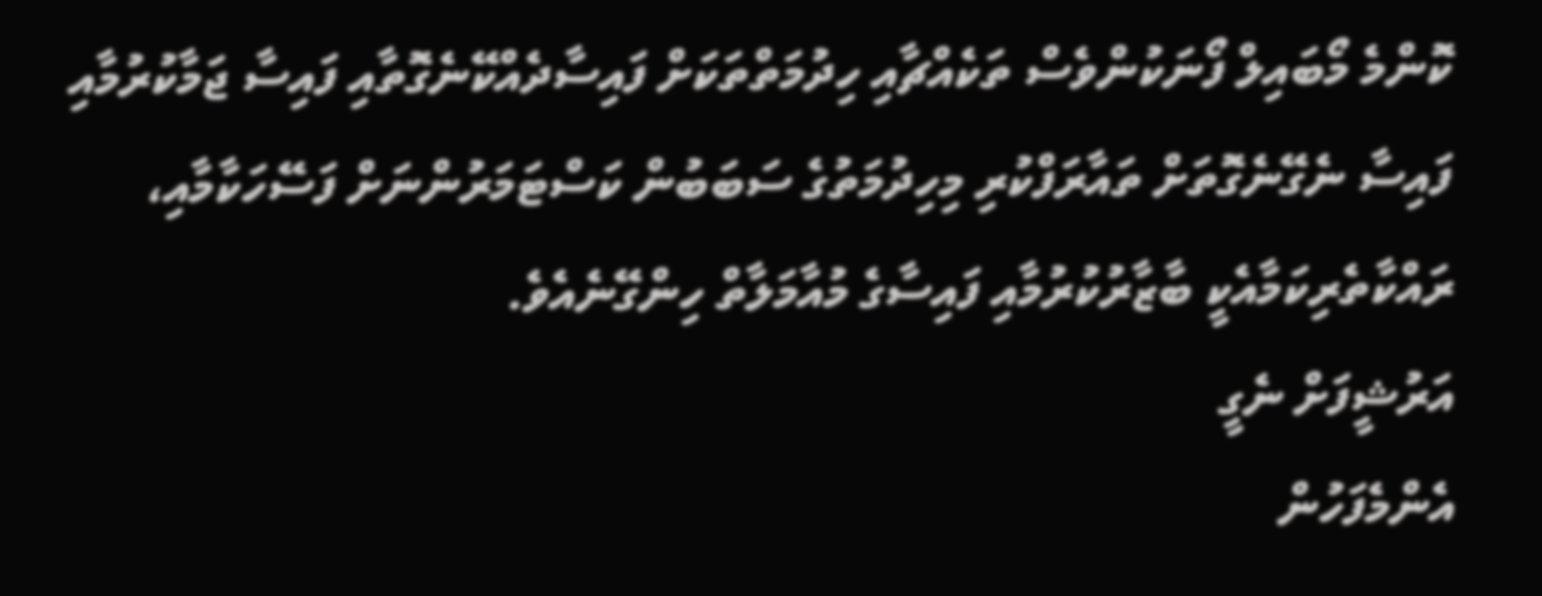ކޮންމެ މޯބައިލް ފޯނަކުންވެސް ތަކެއްޗާއި ހިދުމަތްތަކަށް ފައިސާދެއްކޭނެގޮތާއި ފައިސާ ޖަމާކުރުމާއި ފައިސާ ނެގޭނެގޮތަށް ތައާރަފްކުރި މިހިދުމަތުގެ ސަބަބުން ކަސްޓަމަރުންނަށް ފަސޭހަކާމާއި، ރައްކާތެރިކަމާއެކީ ބާޒާރުކުރުމާއި ފައިސާގެ މުއާމަލާތް ހިންގޭނެއެވެ.
އަރުޝީފަށް ނެގީ
އެންމެފަހުން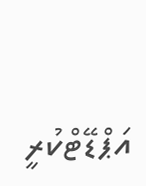އަޕްޑޭޓްކުރީ